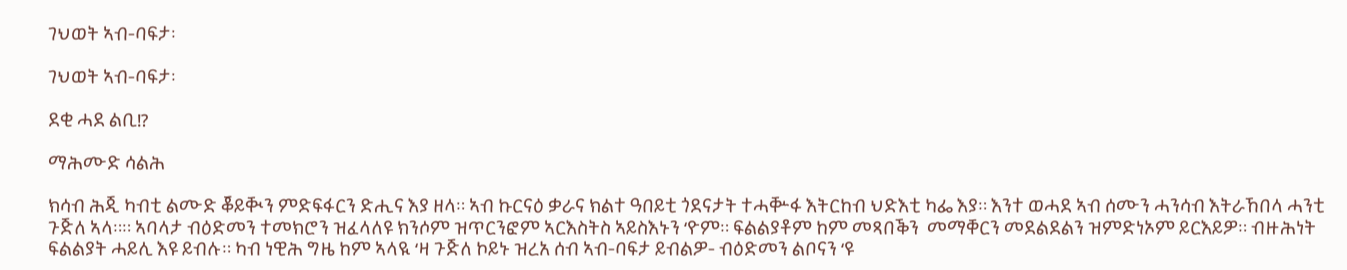ገህወት ኣብ-ባፍታ፡

ገህወት ኣብ-ባፍታ፡

ደቂ ሓደ ልቢ!?

ማሕሙድ ሳልሕ

ክሳብ ሕጂ ካብቲ ልሙድ ቖይቚን ምድፍፋርን ድሒና እያ ዘላ። ኣብ ኩርናዕ ቃራና ክልተ ዓበይቲ ጎደናታት ተሓቝፋ እትርከብ ህድእቲ ካፌ እያ። እንተ ወሓደ ኣብ ሰሙን ሓንሳብ እትራኸበላ ሓንቲ ጉጅለ ኣላ።። ኣባላታ ብዕድመን ተመክሮን ዝፈላለዩ ክንሶም ዝጥርንፎም ኣርእስትስ ኣይስእኑን ‘ዮም። ፍልልያቶም ከም መጻበቕን  መማቐርን መደልደልን ዝምድነኦም ይርእይዎ። ብዙሕነት ፍልልያት ሓይሊ እዩ ይብሉ። ካብ ነዊሕ ግዜ ከም ኣላዪ ‘ዛ ጉጅለ ኮይኑ ዝረአ ሰብ ኣብ-ባፍታ ይብልዎ- ብዕድመን ልቦናን ‘ዩ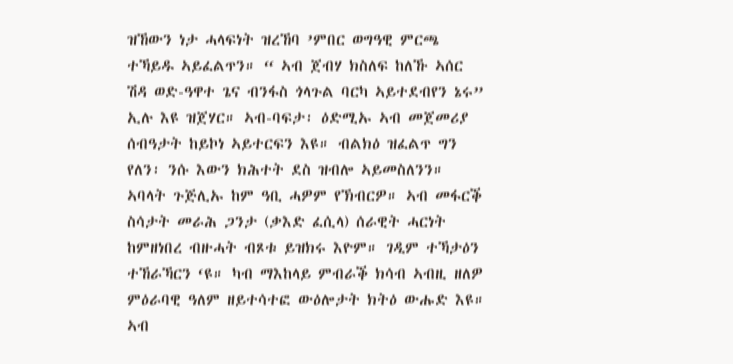ዝኸውን ነታ ሓላፍነት ዝረኸባ ’ምበር ወግዓዊ ምርጫ ተኻይዱ ኣይፈልጥን። “ ኣብ ጀብሃ ክስለፍ ከለኹ ኣሰር ሽዳ ወድ-ዓዋተ ጌና ብንፋስ ጎላጉል ባርካ ኣይተደብየን ኔሩ” ኢሉ እዩ ዝጀሃር። ኣብ-ባፍታ፡ ዕድሚኡ ኣብ መጀመሪያ ሰብዓታት ከይኮነ ኣይተርፍን እዩ። ብልክዕ ዝፈልጥ ግን የለን፡ ንሱ እውን ክሕተት ደስ ዝብሎ ኣይመስለንን። ኣባላት ጉጅሊኡ ከም ዓቢ ሓዎም የኽብርዎ። ኣብ መፋርቕ ስሳታት መራሕ ጋንታ (ቃእድ ፈሲላ) ሰራዊት ሓርነት ከምዘነበረ ብዙሓት ብጾቱ ይዝክሩ እዮም። ገዲም ተኻታዕን ተኸራኻርን ‘ዩ። ካብ ማእከላይ ምብራቕ ክሳብ ኣብዚ ዘለዎ ምዕራባዊ ዓለም ዘይተሳተፎ ውዕሎታት ክትዕ ውሑድ እዩ። ኣብ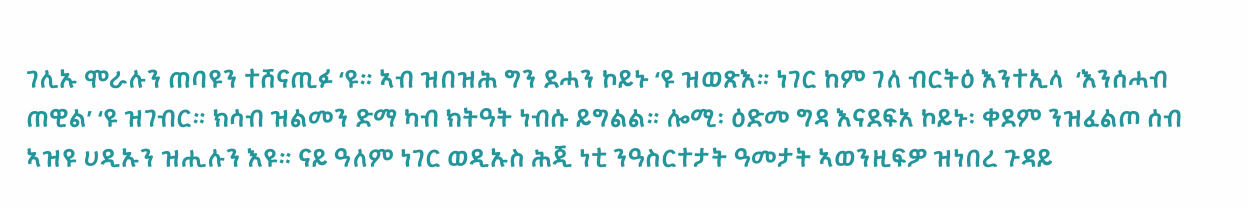ገሊኡ ሞራሉን ጠባዩን ተሸናጢፉ ‘ዩ። ኣብ ዝበዝሕ ግን ደሓን ኮይኑ ‘ዩ ዝወጽእ። ነገር ከም ገለ ብርትዕ እንተኢላ  ‘እንሰሓብ ጠዊል’ ‘ዩ ዝገብር። ክሳብ ዝልመን ድማ ካብ ክትዓት ነብሱ ይግልል። ሎሚ፡ ዕድመ ግዳ እናደፍአ ኮይኑ፡ ቀደም ንዝፈልጦ ሰብ ኣዝዩ ሀዲኡን ዝሒሉን እዩ። ናይ ዓለም ነገር ወዲኡስ ሕጂ ነቲ ንዓስርተታት ዓመታት ኣወንዚፍዎ ዝነበረ ጉዳይ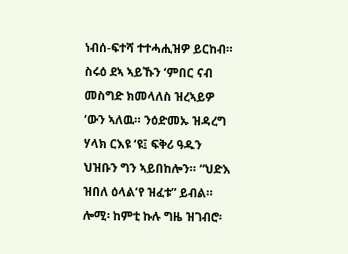ነብሰ-ፍተሻ ተተሓሒዝዎ ይርከብ። ስሩዕ ደኣ ኣይኹን ‘ምበር ናብ መስግድ ክመላለስ ዝረኣይዎ ‘ውን ኣለዉ። ንዕድመኡ ዝዳረግ ሃላክ ርእዩ ‘ዩ፤ ፍቅሪ ዓዱን ህዝቡን ግን ኣይበከሎን። “ህድእ ዝበለ ዕላል’የ ዝፈቱ” ይብል። ሎሚ፡ ከምቲ ኩሉ ግዜ ዝገብሮ፡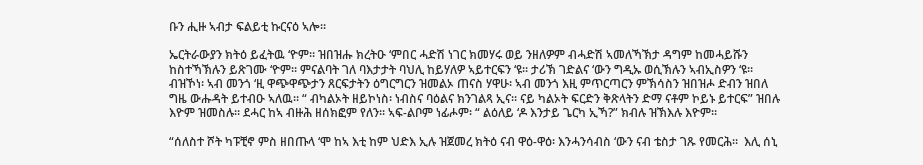ቡን ሒዙ ኣብታ ፍልይቲ ኩርናዕ ኣሎ።

ኤርትራውያን ክትዕ ይፈትዉ ‘ዮም። ዝበዝሑ ክረትዑ ‘ምበር ሓድሽ ነገር ክመሃሩ ወይ ንዘለዎም ብሓድሽ ኣመለኻኽታ ዳግም ከመሓይሹን ከስተኻኽሉን ይጽገሙ ‘ዮም። ምናልባት ገለ ባእታታት ባህሊ ከይሃለዎ ኣይተርፍን ‘ዩ። ታሪኽ ገድልና ‘ውን ግዲኡ ወሲኽሉን ኣብኢስዎን ‘ዩ። ብዝኾነ፡ ኣብ መንጎ ‘ዚ ዋጭዋጭታን ጸርፍታትን ዕግርግርን ዝመልኦ ጠናስ ሃዋሁ፡ ኣብ መንጎ እዚ ምጥርጣርን ምኽሳስን ዝበዝሖ ድብን ዝበለ ግዜ ውሑዳት ይተብዑ ኣለዉ። “ ብካልኦት ዘይኮነስ፡ ነብስና ባዕልና ክንገልጻ ኢና። ናይ ካልኦት ፍርድን ቅጽላትን ድማ ናቶም ኮይኑ ይተርፍ” ዝበሉ እዮም ዝመስሉ። ደሓር ከኣ ብዙሕ ዘሰክፎም የለን። ኣፍ-ልቦም ነፊሖም፡ “ ልዕለይ ‘ዶ እንታይ ጌርካ ኢኻ?” ክብሉ ዝኽእሉ እዮም።

“ሰለስተ ሾት ካፑቺኖ ምስ ዘበጡላ ‘ሞ ከኣ እቲ ከም ህድእ ኢሉ ዝጀመረ ክትዕ ናብ ዋዕ-ዋዕ፡ እንሓንሳብስ ‘ውን ናብ ቴስታ ገጹ የመርሕ።  እሊ ሰኒ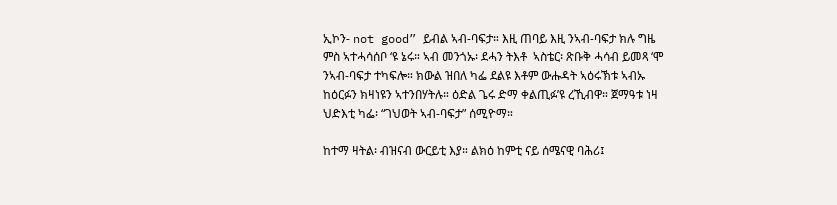ኢኮን- not good” ይብል ኣብ-ባፍታ። እዚ ጠባይ እዚ ንኣብ-ባፍታ ክሉ ግዜ ምስ ኣተሓሳሰቦ ‘ዩ ኔሩ። ኣብ መንጎኡ፡ ደሓን ትእቶ  ኣስቴር፡ ጽቡቅ ሓሳብ ይመጻ ‘ሞ ንኣብ-ባፍታ ተካፍሎ። ክውል ዝበለ ካፌ ደልዩ እቶም ውሑዳት ኣዕሩኽቱ ኣብኡ ከዕርፉን ክዛነዩን ኣተንበሃትሉ። ዕድል ጌሩ ድማ ቀልጢፉ’ዩ ረኺብዋ። ጀማዓቱ ነዛ ህድእቲ ካፌ፡ “ገህወት ኣብ-ባፍታ” ሰሚዮማ።

ከተማ ዛትል፡ ብዝናብ ውርይቲ እያ። ልክዕ ከምቲ ናይ ሰሜናዊ ባሕሪ፤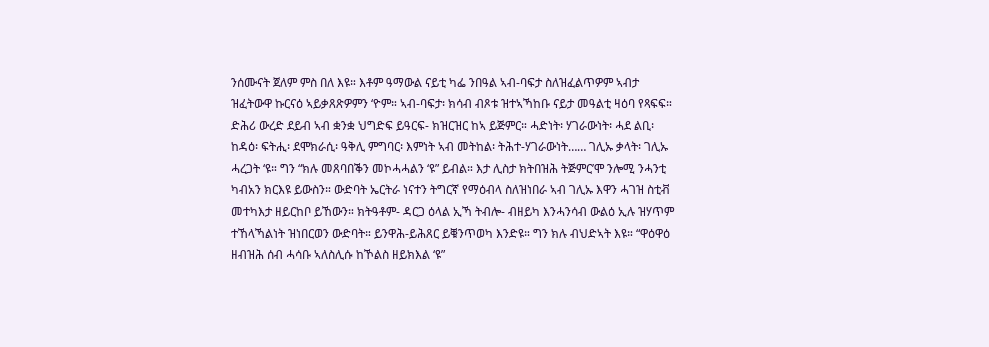ንሰሙናት ጀለም ምስ በለ እዩ። እቶም ዓማውል ናይቲ ካፌ ንበዓል ኣብ-ባፍታ ስለዝፈልጥዎም ኣብታ ዝፈትውዋ ኩርናዕ ኣይቃጸጽዎምን ‘ዮም። ኣብ-ባፍታ፡ ክሳብ ብጾቱ ዝተኣኻከቡ ናይታ መዓልቲ ዛዕባ የጻፍፍ። ድሕሪ ውረድ ደይብ ኣብ ቋንቋ ህግድፍ ይዓርፍ- ክዝርዝር ከኣ ይጅምር። ሓድነት፡ ሃገራውነት፡ ሓደ ልቢ፡ከዳዕ፡ ፍትሒ፡ ደሞክራሲ፡ ዓቅሊ ምግባር፡ እምነት ኣብ መትከል፡ ትሕተ-ሃገራውነት…… ገሊኡ ቃላት፡ ገሊኡ ሓረጋት ‘ዩ። ግን “ክሉ መጸባበቕን መኮሓሓልን ‘ዩ” ይብል። እታ ሊስታ ክትበዝሕ ትጅምር’ሞ ንሎሚ ንሓንቲ ካብአን ክርእዩ ይውስን። ውድባት ኤርትራ ነናተን ትግርኛ የማዕብላ ስለዝነበራ ኣብ ገሊኡ እዋን ሓገዝ ስቲቭ መተካእታ ዘይርከቦ ይኸውን። ክትዓቶም- ዳርጋ ዕላል ኢኻ ትብሎ- ብዘይካ እንሓንሳብ ውልዕ ኢሉ ዝሃጥም ተኸላኻልነት ዝነበርወን ውድባት። ይንዋሕ-ይሕጸር ይቑንጥወካ እንድዩ። ግን ክሉ ብህድኣት እዩ። “ዋዕዋዕ ዘብዝሕ ሰብ ሓሳቡ ኣለስሊሱ ከኾልስ ዘይክእል ‘ዩ”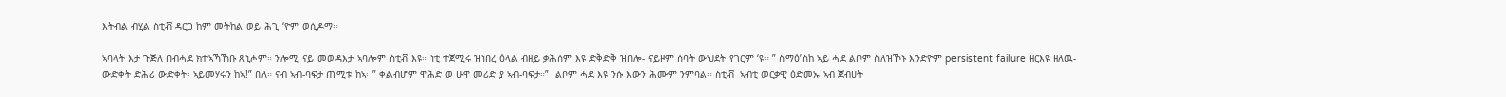እትብል ብሂል ስቲቭ ዳርጋ ከም መትከል ወይ ሕጊ ‘ዮም ወሲዶማ።

ኣባላት እታ ጉጅለ በብሓደ ክተኣኻኸቡ ጸኒሖም። ንሎሚ ናይ መወዳእታ ኣባሎም ስቲቭ እዩ። ነቲ ተጀሚሩ ዝነበረ ዕላል ብዘይ ቃሕሰም እዩ ድቅድቅ ዝበሎ- ናይዞም ሰባት ውህደት የገርም ‘ዩ። ” ስማዕ’ስከ ኣይ ሓደ ልቦም ስለዝኾኑ እንድዮም persistent failure ዘርእዩ ዘለዉ- ውድቀት ድሕሪ ውድቀት፡ ኣይመሃሩን ከኣ!” በለ። ናብ ኣብ-ባፍታ ጠሚቱ ከኣ፡ ” ቀልብሆም ዋሕድ ወ ሁዋ መሪድ ያ ኣብ-ባፍታ።”  ልቦም ሓደ እዩ ንሱ እውን ሕሙም ንምባል። ስቲቭ  ኣብቲ ወርቃዊ ዕድመኡ ኣብ ጀብሀት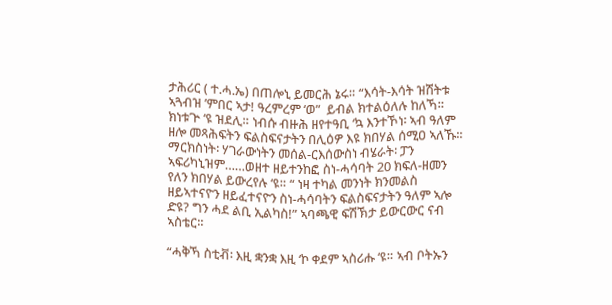ታሕሪር ( ተ.ሓ.ኤ) በጠሎኒ ይመርሕ ኔሩ። “እሳት-እሳት ዝሽትቱ ኣጓብዝ ’ምበር ኣታ! ዓረምረም ‘ወ”  ይብል ክተልዕለሉ ከለኻ። ክነቱጕ ‘ዩ ዝደሊ። ነብሱ ብዙሕ ዘየተዓቢ ‘ኳ እንተኾነ፡ ኣብ ዓለም ዘሎ መጻሕፍትን ፍልስፍናታትን በሊዕዎ እዩ ክበሃል ሰሚዐ ኣለኹ። ማርክስነት፡ ሃገራውነትን መሰል-ርእሰውስነ ብሄራት፡ ፓን ኣፍሪካኒዝም……ወዘተ ዘይተንከፎ ስነ-ሓሳባት 20 ክፍለ-ዘመን የለን ክበሃል ይውረየሉ ‘ዩ። “ ነዛ ተካል መንነት ክንመልስ ዘይኣተናዮን ዘይፈተናዮን ስነ-ሓሳባትን ፍልስፍናታትን ዓለም ኣሎ ድዩ? ግን ሓደ ልቢ ኢልካስ!” ኣባጫዊ ፍሽኽታ ይውርውር ናብ ኣስቴር።

“ሓቅኻ ስቲቭ፡ እዚ ቋንቋ እዚ ‘ኮ ቀደም ኣስሪሑ ‘ዩ። ኣብ ቦትኡን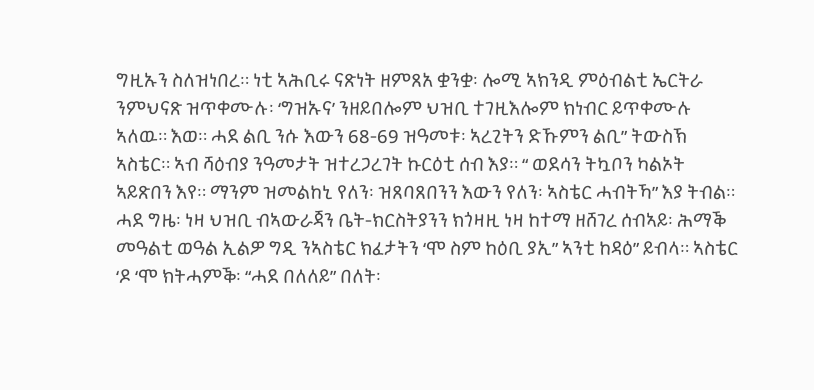ግዚኡን ስለዝነበረ። ነቲ ኣሕቢሩ ናጽነት ዘምጸአ ቋንቋ፡ ሎሚ ኣክንዲ ምዕብልቲ ኤርትራ ንምህናጽ ዝጥቀሙሉ፡ ‘ግዝኡና’ ንዘይበሎም ህዝቢ ተገዚእሎም ክነብር ይጥቀሙሉ ኣለዉ። እወ። ሓደ ልቢ ንሱ እውን 68-69 ዝዓመቱ፡ ኣረጊትን ድኹምን ልቢ” ትውስኽ ኣስቴር። ኣብ ሻዕብያ ንዓመታት ዝተረጋረገት ኩርዕቲ ሰብ እያ። “ ወደሳን ትኳቦን ካልኦት ኣይጽበን እየ። ማንም ዝመልከኒ የለን፡ ዝጸባጸበንን እውን የለን፡ ኣስቴር ሓብትኻ” እያ ትብል።  ሓደ ግዜ፡ ነዛ ህዝቢ ብኣውራጃን ቤት-ክርስትያንን ክጎዛዚ ነዛ ከተማ ዘሸገረ ሰብኣይ፡ ሕማቕ መዓልቲ ወዓል ኢልዎ ግዲ ንኣስቴር ክፈታትን ‘ሞ ስም ከዕቢ ያኢ” ኣንቲ ከዳዕ” ይብላ። ኣስቴር ‘ዶ ‘ሞ ክትሓምቕ፡ “ሓደ በለለይ” በለት፡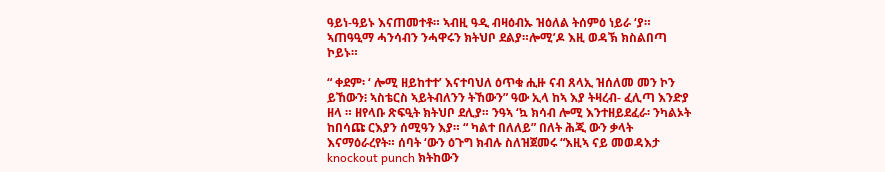ዓይነ-ዓይኑ እናጠመተቶ። ኣብዚ ዓዲ ብዛዕብኡ ዝዕለል ትሰምዕ ነይራ ‘ያ። ኣጠዓዒማ ሓንሳብን ንሓዋሩን ክትህቦ ደልያ።ሎሚ’ዶ እዚ ወዳኽ ክስልበጣ ኮይኑ።

“ ቀደም፡ ‘ ሎሚ ዘይከተተ’ እናተባህለ ዕጥቁ ሒዙ ናብ ጸላኢ ዝሰለመ መን ኮን ይኸውን፧ ኣስቴርስ ኣይትብለንን ትኸውን” ዓው ኢላ ከኣ እያ ትዛረብ- ፈሊጣ እንድያ ዘላ ። ዘየላቡ ጽፍዒት ክትህቦ ደሊያ። ንዓኣ ‘ኳ ክሳብ ሎሚ እንተዘይደፈራ፡ ንካልኦት ከበሳጩ ርእያን ሰሚዓን እያ። “ ካልተ በለለይ” በለት ሕጂ ውን ቃላት እናማዕራረየት። ሰባት ‘ውን ዕጉግ ክብሉ ስለዝጀመሩ “እዚኣ ናይ መወዳእታ knockout punch ክትከውን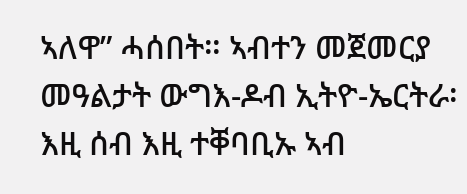ኣለዋ” ሓሰበት። ኣብተን መጀመርያ መዓልታት ውግእ-ዶብ ኢትዮ-ኤርትራ፡ እዚ ሰብ እዚ ተቐባቢኡ ኣብ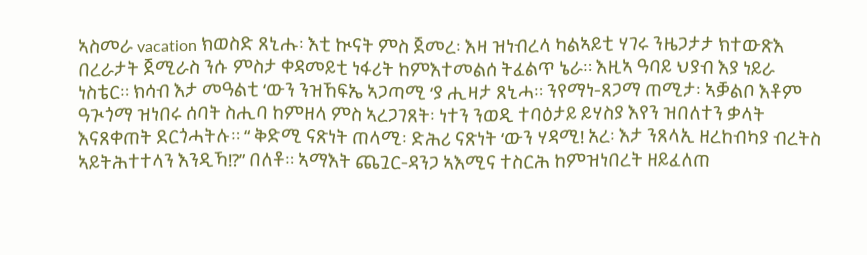ኣስመራ vacation ክወስድ ጸኒሑ፡ እቲ ኲናት ምስ ጀመረ፡ እዛ ዝነብረላ ካልኣይቲ ሃገሩ ንዜጋታታ ክተውጽእ በረራታት ጀሚራስ ንሱ ምስታ ቀዳመይቲ ነፋሪት ከምእተመልሰ ትፈልጥ ኔራ። እዚኣ ዓባይ ህያብ እያ ነይራ ነስቴር። ክሳብ እታ መዓልቲ ‘ውን ንዝኸፍኤ ኣጋጣሚ ‘ያ ሒዛታ ጸኒሓ። ንየማነ-ጸጋማ ጠሚታ፡ ኣቓልቦ እቶም ዓጒጎማ ዝነበሩ ሰባት ስሒባ ከምዘላ ምስ ኣረጋገጸት፡ ነተን ንወዲ ተባዕታይ ይሃስያ እየን ዝበለተን ቃላት እናጸቀጠት ደርጎሓትሉ። “ ቅድሚ ናጽነት ጠላሚ፡ ድሕሪ ናጽነት ‘ውን ሃዳሚ! አረ፡ እታ ንጸላኢ ዘረከብካያ ብረትስ ኣይትሕተተላን እንዲኻ!?” በለቶ። ኣማእት ጨጓር-ዳንጋ ኣእሚና ተስርሕ ከምዝነበረት ዘይፈለጠ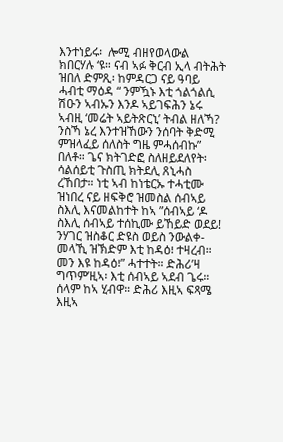እንተነይሩ፡  ሎሚ ብዘየወላውል ክበርሃሉ ‘ዩ። ናብ ኣፉ ቅርብ ኢላ ብትሕት ዝበለ ድምጺ፡ ከምዳርጋ ናይ ዓባይ ሓብቲ ማዕዳ “ ንምዃኑ እቲ ጎልጎልሲ ሽዑን ኣብኡን እንዶ ኣይገፍሕን ኔሩ ኣብዚ ‘መሬት ኣይትጽርኒ’ ትብል ዘለኻ? ንስኻ ኔረ እንተዝኸውን ንሰባት ቅድሚ ምዝላፈይ ሰለስት ግዜ ምሓሰብኩ” በለቶ። ጌና ክትገድፎ ስለዘይደለየት፡ ሳልሰይቲ ጉስጢ ክትደሊ ጸኒሓስ ረኸበታ። ነቲ ኣብ ከነቴርኡ ተሓቲሙ ዝነበረ ናይ ዘፍቅሮ ዝመስል ሰብኣይ ስእሊ እናመልከተት ከኣ ”ሰብኣይ ‘ዶ ስእሊ ሰብኣይ ተሰኪሙ ይኸይድ ወደይ! ንሃገር ዝስቆር ድዩስ ወይስ ንውልቀ-መላኺ ዝኽድም እቲ ከዳዕ፧ ተዛረብ። መን እዩ ከዳዕ፧” ሓተተት። ድሕሪ’ዛ ግጥም’ዚኣ፡ እቲ ሰብኣይ ኣደብ ጌሩ። ሰላም ከኣ ሂብዋ። ድሕሪ እዚኣ ፍጻሜ እዚኣ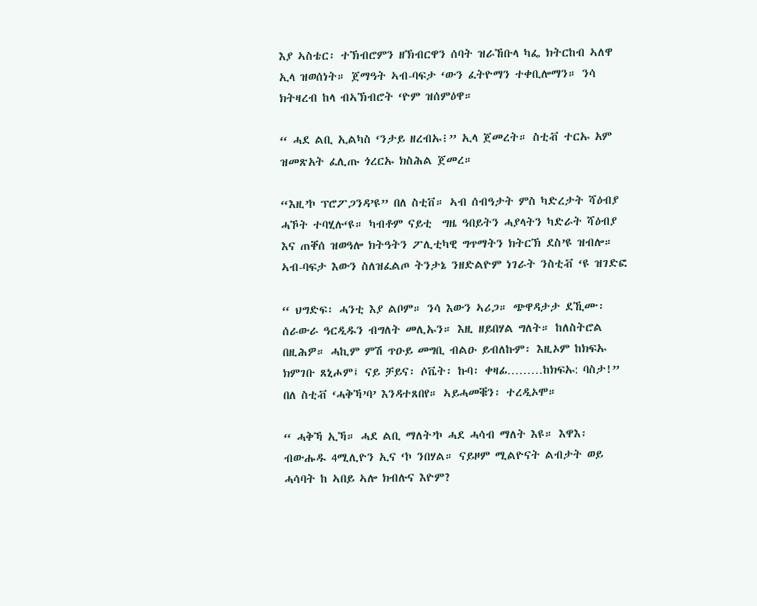እያ ኣስቴር፡ ተኽብሮምን ዘኽብርዋን ሰባት ዝራኸቡላ ካፌ ክትርከብ ኣለዋ ኢላ ዝወሰነት። ጀማዓት ኣብ-ባፍታ ‘ውን ፈትዮማን ተቀቢሎማን። ንሳ ክትዛረብ ከላ ብኣኽብሮት ‘ዮም ዝሰምዕዋ።

“ ሓደ ልቢ ኢልካስ ‘ንታይ ዘረብኡ፧” ኢላ ጀመረት። ስቲቭ ተርኡ አም ዝመጽአት ፈሊጡ ጎረርኡ ክስሕል ጀመረ።

“እዚ’ኮ ፕሮፖጋንዳ’ዩ” በለ ስቲቨ። ኣብ ሰብዓታት ምስ ካድረታት ሻዕብያ ሓኾት ተባሂሉ‘ዩ። ካብቶም ናይቲ  ግዜ ዓበይትን ሓያላትን ካድራት ሻዕብያ እና ጠቐሰ ዝወዓሎ ክትዓትን ፖሊቲካዊ ግጥማትን ክትርኽ ደስ’ዩ ዝብሎ። ኣብ-ባፍታ እውን ስለዝፈልጦ ትንታኔ ንዘድልዮም ነገራት ንስቲቭ ‘ዩ ዝገድፎ

“ ህግድፍ፡ ሓንቲ እያ ልቦም። ንሳ እውን ኣሪጋ። ጭዋዳታታ ደኺሙ፡ ሰራውራ ዓርዲዱን ብግለት መሊኡን። እዚ ዘይበሃል ግለት። ከለስትሮል በዚሕዎ። ሓኪም ምሽ ጥዑይ መግቢ ብልዑ ይብለኩም፡ እዚኦም ከክፍኡ ክምገቡ ጸኒሖም፤ ናይ ቻይና፡ ሶቬት፡ ኩባ፡ ቀዛፊ………ከክፍኡ: ባስታ!” በለ ስቲቭ ‘ሓቅኻ’ባ’ እንዳተጸበየ። ኣይሓመቑን፡ ተረዲኦሞ።

“ ሓቅኻ ኢኻ። ሓደ ልቢ ማለት’ኮ ሓደ ሓሳብ ማለት እዩ። እዋእ፡ ብውሑዱ 4ሚሊዮን ኢና ‘ኮ ንበሃል። ናይዞም ሚልዮናት ልብታት ወይ ሓሳባት ከ ኣበይ ኣሎ ክብሉና እዮም?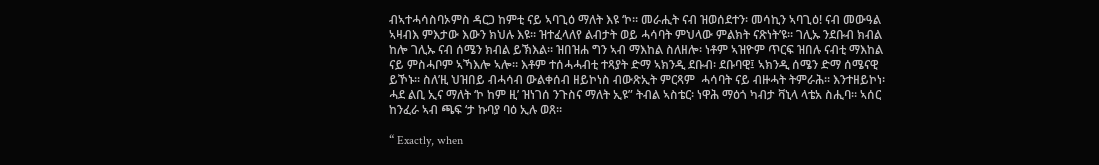ብኣተሓሳስባኦምስ ዳርጋ ከምቲ ናይ ኣባጊዕ ማለት እዩ ‘ኮ። መራሒት ናብ ዝወሰደተን፡ መሳኪን ኣባጊዕ! ናብ መውዓል ኣዛብእ ምእታው እውን ክህሉ እዩ። ዝተፈላለየ ልብታት ወይ ሓሳባት ምህላው ምልክት ናጽነት’ዩ። ገሊኡ ንደቡብ ክብል ከሎ ገሊኡ ናብ ሰሜን ክብል ይኽእል። ዝበዝሐ ግን ኣብ ማእከል ስለዘሎ፡ ነቶም ኣዝዮም ጥርፍ ዝበሉ ናብቲ ማእከል ናይ ምስሓቦም ኣኻእሎ ኣሎ። እቶም ተሰሓሓብቲ ተጻያት ድማ ኣክንዲ ደቡብ፡ ደቡባዊ፤ ኣክንዲ ሰሜን ድማ ሰሜናዊ ይኾኑ። ስለ’ዚ ህዝበይ ብሓሳብ ውልቀሰብ ዘይኮነስ ብውጽኢት ምርጻም  ሓሳባት ናይ ብዙሓት ትምራሕ። እንተዘይኮነ፡ ሓደ ልቢ ኢና ማለት ‘ኮ ከም ዚ’ ዝነገሰ ንጉስና ማለት ኢዩ” ትብል ኣስቴር፡ ነዋሕ ማዕጎ ካብታ ቫኒላ ላቴአ ስሒባ። ኣሰር ከንፈራ ኣብ ጫፍ ‘ታ ኩባያ ባዕ ኢሉ ወጸ።

“ Exactly, when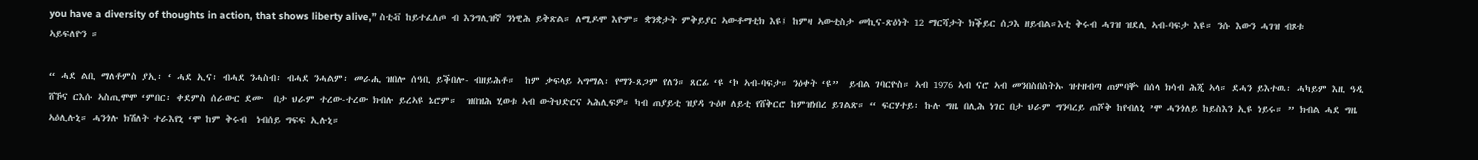you have a diversity of thoughts in action, that shows liberty alive,” ስቲቭ ከይተፈለጦ ብ እንግሊዝኛ ንነዊሕ ይቅጽል። ለሚዶሞ እዮም። ቋንቋታት ምቅይያር ኣውቶማቲክ እዩ፤ ከምዛ ኣውቲስታ መኪና-ጽዕነት 12 ማርሻታት ክቕይር ሰጋእ ዘይብል።እቲ ቅሩብ ሓገዝ ዝደሊ ኣብ-ባፍታ እዩ። ንሱ እውን ሓገዝ ብጾቱ ኣይፍለዮን ።

“ ሓደ ልቢ ማለቶምስ ያኢ፡ ‘ ሓደ ኢና፡ ብሓደ ንሓስብ፡ ብሓደ ንሓልም፡ መራሒ ዝበሎ ሰዓቢ ይቕበሎ- ብዘይሕቶ።  ከም ቃፍላይ ኣግማል፡ የማን-ጸጋም የለን። ጸርፊ ‘ዩ ‘ኮ ኣብ-ባፍታ። ንዕቀት ‘ዩ”  ይብል ገባርዮስ። ኣብ 1976 ኣብ ናሮ ኣብ መንበስበስትኡ ዝተዘብጣ ጠምባቝ በሰላ ክሳብ ሕጂ ኣላ። ደሓን ይእተዉ፡ ሓካይም እዚ ዓዲ ሸኾና ርእሱ ኣስጢሞሞ ‘ምበር፡ ቀደምስ ሰራውር ደሙ  በታ ህራም ተረው-ተረው ክብሉ ይረኣዩ ኔሮም።  ዝበዝሕ ሂወቱ ኣብ ውትህድርና ኣሕሊፍዎ። ካብ ጠያይቲ ዝያዳ ጉዕዞ ለይቲ የሸቅርሮ ከምዝነበረ ይገልጽ። “ ፍርሃተይ፡ ኩሉ ግዜ በሊሕ ነገር በታ ህራም ግንባረይ ጠሾቅ ከየብለኒ ’ሞ ሓንጎለይ ከይስእን ኢዩ ነይሩ። ” ክብል ሓደ ግዜ ኣዕሊሉኒ። ሓንጎሉ ክሽለት ተራእየኒ ‘ሞ ከም ቅሩብ  ነብሰይ ግፍፍ ኢሉኒ።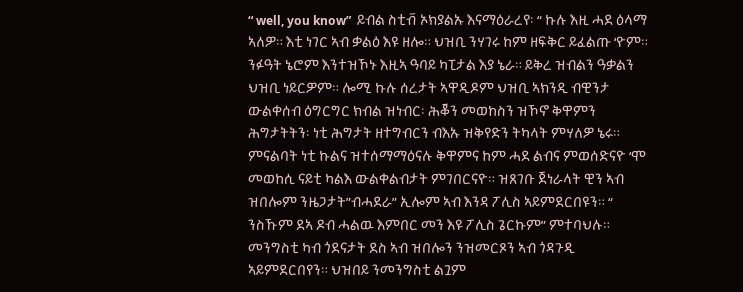“ well, you know”  ይብል ስቲቭ ኦክያልኡ እናማዕራረየ፡ “ ኩሉ እዚ ሓደ ዕላማ ኣለዎ። እቲ ነገር ኣብ ቃልዕ እዩ ዘሎ። ህዝቢ ንሃገሩ ከም ዘፍቅር ይፈልጡ ‘ዮም። ንፉዓት ኔሮም እንተዝኾኑ እዚኣ ዓባይ ካፒታል እያ ኔራ። ይቅረ ዝብልን ዓቃልን ህዝቢ ነይርዎም። ሎሚ ኩሉ ሰረታት ኣዋዲዶም ህዝቢ ኣክንዲ ብዊንታ ውልቀሰብ ዕግርግር ክብል ዝነብር፡ ሕቖን መወከስን ዝኾኖ ቅዋምን ሕግታትትን፡ ነቲ ሕግታት ዘተግብርን ብእኡ ዝቅየድን ትካላት ምሃለዎ ኔሩ። ምናልባት ነቲ ኩልና ዝተሰማማዕናሉ ቅዋምና ከም ሓደ ልብና ምወሰድናዮ ‘ሞ መወከሲ ናይቲ ካልእ ውልቀልብታት ምገበርናዮ። ዝጸገቡ ጀነራላት ዊን ኣብ ዝበሎም ንዜጋታት”ብሓደራ” ኢሎም ኣብ እንዳ ፖሊስ ኣይምደርበዩን። “ ንስኹም ደኣ ዶብ ሓልዉ እምበር መን እዩ ፖሊስ ጌርኩም” ምተባህሉ። መንግስቲ ካብ ጎደናታት ደስ ኣብ ዝበሎን ንዝመርጾን ኣብ ጎዳጉዲ ኣይምደርበየን። ህዝበይ ንመንግስቲ ልጓም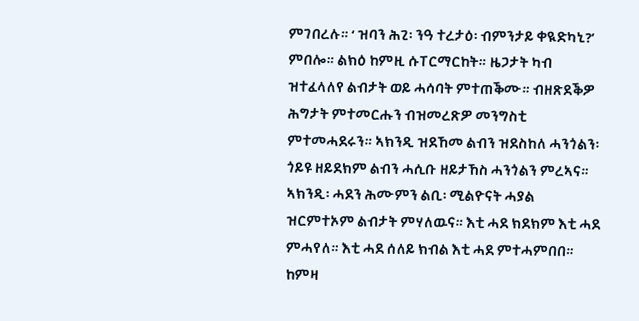ምገበረሉ። ‘ ዝባን ሕጊ፡ ንዓ ተረታዕ፡ ብምንታይ ቀዪድካኒ?’ ምበሎ። ልክዕ ከምዚ ሱፐርማርከት። ዜጋታት ካብ ዝተፈላለየ ልብታት ወይ ሓሳባት ምተጠቕሙ። ብዘጽደቕዎ ሕግታት ምተመርሑን ብዝመረጽዎ መንግስቲ ምተመሓደሩን። ኣክንዲ ዝደኸመ ልብን ዝደስከለ ሓንጎልን፡ ጎይዩ ዘይደክም ልብን ሓሲቡ ዘይታኸስ ሓንጎልን ምረኣና። ኣክንዲ፡ ሓደን ሕሙምን ልቢ፡ ሚልዮናት ሓያል ዝርምተኦም ልብታት ምሃለዉና። እቲ ሓደ ክደክም እቲ ሓደ ምሓየለ። እቲ ሓደ ሰለይ ክብል እቲ ሓደ ምተሓምበበ። ከምዛ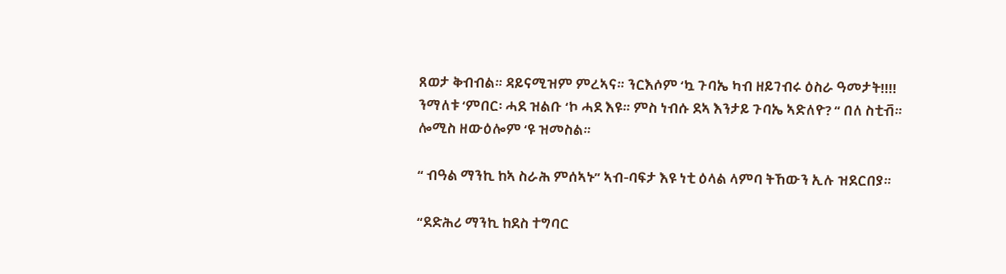ጸወታ ቅብብል። ዳይናሚዝም ምረኣና። ንርእሶም ‘ኳ ጉባኤ ካብ ዘይገብሩ ዕስራ ዓመታት!!!! ንማለቱ ‘ምበር፡ ሓደ ዝልቡ ‘ኮ ሓደ እዩ። ምስ ነብሱ ደኣ እንታይ ጉባኤ ኣድለዮ? “ በለ ስቲቭ። ሎሚስ ዘውዕሎም ‘ዩ ዝመስል።

“ ብዓል ማንኪ ከኣ ስራሕ ምሰኣኑ” ኣብ-ባፍታ እዩ ነቲ ዕላል ላምባ ትኸውን ኢሉ ዝደርበያ።

“ደድሕሪ ማንኪ ከደስ ተግባር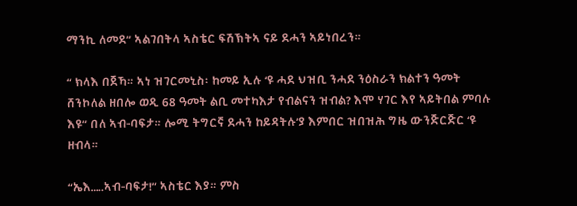ማንኪ ለመደ” ኣልገበትላ ኣስቴር ፍሽኽትኣ ናይ ደሓን ኣይነበረን።

“ ክላእ በጀኻ። ኣነ ዝገርመኒስ፡ ከመይ ኢሉ ‘ዩ ሓደ ህዝቢ ንሓደ ንዕስራን ክልተን ዓመት ሸንኮለል ዘበሎ ወዲ 68 ዓመት ልቢ መተካእታ የብልናን ዝብል? እሞ ሃገር እየ ኣይትበል ምባሉ እዩ” በለ ኣብ-ባፍታ። ሎሚ ትግርኛ ደሓን ከይዳትሉ’ያ እምበር ዝበዝሕ ግዜ ውንጅርጅር ‘ዩ ዘብላ።

“ኤእ…..ኣብ-ባፍታ!” ኣስቴር እያ። ምስ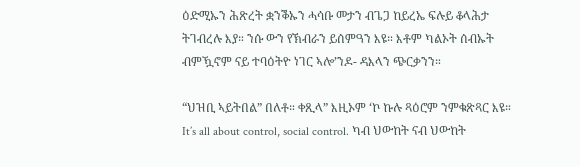ዕድሚኡን ሕጽረት ቋንቕኡን ሓሳቡ መታን ብጌጋ ከይረኤ ፍሉይ ቆላሕታ ትገብረሉ እያ። ንሱ ውን የኽብራን ይሰምዓን እዩ። እቶም ካልኦት ሰብኡት ብምዃኖም ናይ ተባዕትዮ ነገር ኣሎ’ንዶ- ዳእላን ጭርቃንን።

“ህዝቢ ኣይትበል” በለቶ። ቀጺላ” እዚኦም ‘ኮ ኩሉ ጻዕሮም ንምቁጽጻር እዩ። It’s all about control, social control. ካብ ህውከት ናብ ህውከት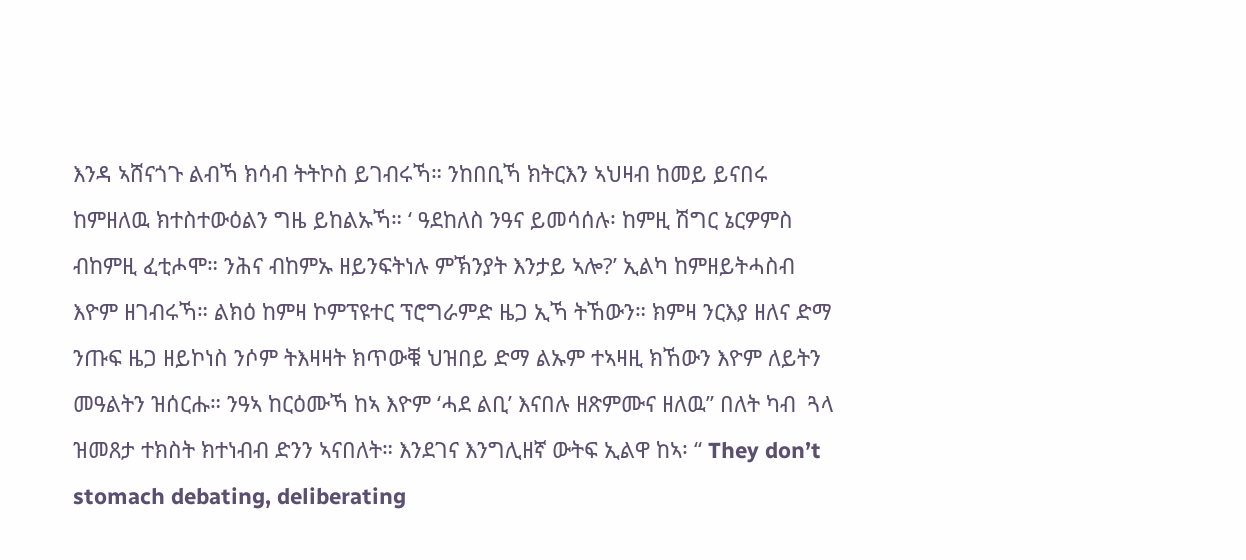እንዳ ኣሸናጎጉ ልብኻ ክሳብ ትትኮስ ይገብሩኻ። ንከበቢኻ ክትርእን ኣህዛብ ከመይ ይናበሩ ከምዘለዉ ክተስተውዕልን ግዜ ይከልኡኻ። ‘ ዓደከለስ ንዓና ይመሳሰሉ፡ ከምዚ ሽግር ኔርዎምስ ብከምዚ ፈቲሖሞ። ንሕና ብከምኡ ዘይንፍትነሉ ምኽንያት እንታይ ኣሎ?’ ኢልካ ከምዘይትሓስብ እዮም ዘገብሩኻ። ልክዕ ከምዛ ኮምፕዩተር ፕሮግራምድ ዜጋ ኢኻ ትኸውን። ክምዛ ንርእያ ዘለና ድማ ንጡፍ ዜጋ ዘይኮነስ ንሶም ትእዛዛት ክጥውቑ ህዝበይ ድማ ልኡም ተኣዛዚ ክኸውን እዮም ለይትን መዓልትን ዝሰርሑ። ንዓኣ ከርዕሙኻ ከኣ እዮም ‘ሓደ ልቢ’ እናበሉ ዘጽምሙና ዘለዉ” በለት ካብ  ጓላ ዝመጸታ ተክስት ክተነብብ ድንን ኣናበለት። እንደገና እንግሊዘኛ ውትፍ ኢልዋ ከኣ፡ “ They don’t stomach debating, deliberating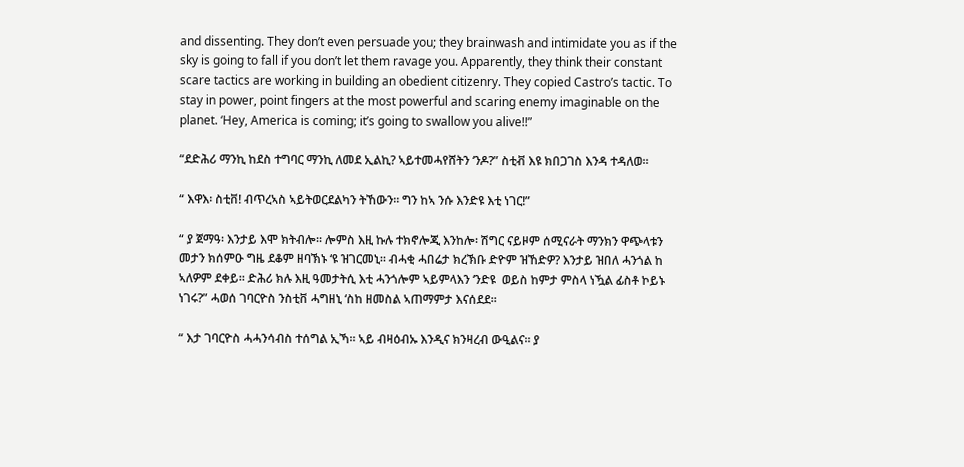and dissenting. They don’t even persuade you; they brainwash and intimidate you as if the sky is going to fall if you don’t let them ravage you. Apparently, they think their constant scare tactics are working in building an obedient citizenry. They copied Castro’s tactic. To stay in power, point fingers at the most powerful and scaring enemy imaginable on the planet. ‘Hey, America is coming; it’s going to swallow you alive!!”

“ደድሕሪ ማንኪ ከደስ ተግባር ማንኪ ለመደ ኢልኪ? ኣይተመሓየሸትን ‘ንዶ?” ስቲቭ እዩ ክበጋገስ እንዳ ተዳለወ።

“ እዋእ፡ ስቲቨ! ብጥረኣስ ኣይትወርደልካን ትኸውን። ግን ከኣ ንሱ እንድዩ እቲ ነገር!”

“ ያ ጀማዓ፡ እንታይ እሞ ክትብሎ። ሎምስ እዚ ኩሉ ተክኖሎጂ እንከሎ፡ ሽግር ናይዞም ሰሚናራት ማንክን ዋጭላቱን መታን ክሰምዑ ግዜ ደቆም ዘባኽኑ ‘ዩ ዝገርመኒ። ብሓቂ ሓበሬታ ክረኽቡ ድዮም ዝኸድዎ? እንታይ ዝበለ ሓንጎል ከ ኣለዎም ደቀይ። ድሕሪ ክሉ እዚ ዓመታትሲ እቲ ሓንጎሎም ኣይምላእን ‘ንድዩ  ወይስ ከምታ ምስላ ነዃል ፊስቶ ኮይኑ ነገሩ?” ሓወሰ ገባርዮስ ንስቲቨ ሓግዘኒ ‘ስከ ዘመስል ኣጠማምታ እናሰደደ።

“ እታ ገባርዮስ ሓሓንሳብስ ተሰግል ኢኻ። ኣይ ብዛዕብኡ እንዲና ክንዛረብ ውዒልና። ያ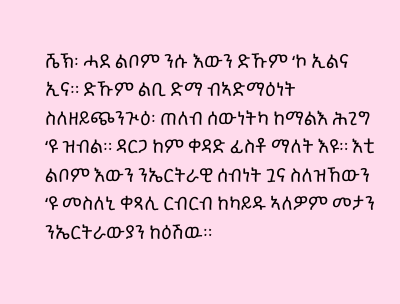ሼኽ፡ ሓደ ልቦም ንሱ እውን ድኹም ‘ኮ ኢልና ኢና። ድኹም ልቢ ድማ ብኣድማዕነት ስለዘይጭንጒዕ፡ ጠለብ ሰውነትካ ከማልእ ሕጊግ ‘ዩ ዝብል። ዳርጋ ከም ቀዳድ ፊስቶ ማለት እዩ። እቲ ልቦም እውን ንኤርትራዊ ሰብነት ጓና ስለዝኸውን ‘ዩ መስለኒ ቀጻሊ ርብርብ ከካይዱ ኣለዎም መታን ንኤርትራውያን ከዕሽዉ።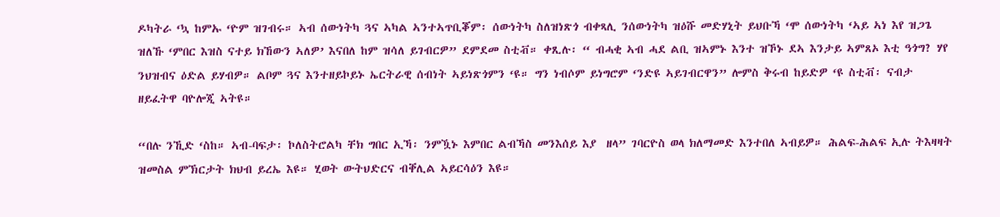ዶካትራ ‘ኳ ከምኡ ‘ዮም ዝገብሩ። ኣብ ሰውነትካ ጓና ኣካል ኣንተኣጥቢቖም፡ ሰውነትካ ስለዝነጽጎ ብቀጻሊ ንሰውነትካ ዝዕሹ መድሃኒት ይህቡኻ ‘ሞ ሰውነትካ ‘ኣይ ኣነ እየ ዝጋጌ ዝለኹ ‘ምበር እዝስ ናተይ ክኸውን ኣለዎ’ እናበለ ከም ዝሳለ ይገብርዎ” ደምደመ ስቲቭ። ቀጺሉ፡ “ ብሓቂ ኣብ ሓደ ልቢ ዝኣምኑ እንተ ዝኾኑ ደኣ እንታይ ኣምጸኦ እቲ ዓጎግ? ሃየ ንህዝብና ዕድል ይሃብዎ። ልቦም ጓና እንተዘይኮይኑ ኤርትራዊ ሰብነት ኣይነጽጎምን ‘ዩ። ግን ነብሶም ይነግሮም ‘ንድዩ ኣይገብርዋን” ሎምስ ቅሩብ ከይድዎ ‘ዩ ስቲቭ፡ ናብታ ዘይፈትዋ ባዮሎጂ ኣትዩ።

“በሉ ንኺድ ‘ስከ። ኣብ-ባፍታ፡ ኮለስትሮልካ ቸክ ግበር ኢኻ፡ ንምዃኑ እምበር ልብኻስ መንእሰይ እያ  ዘላ” ገባርዮስ ወላ ክለማመድ እንተበለ ኣብይዎ። ሕልፍ-ሕልፍ ኢሉ ትእዛዛት ዝመስል ምኽርታት ክህብ ይረኤ እዩ። ሂወት ውትህድርና ብቐሊል ኣይርሳዕን እዩ።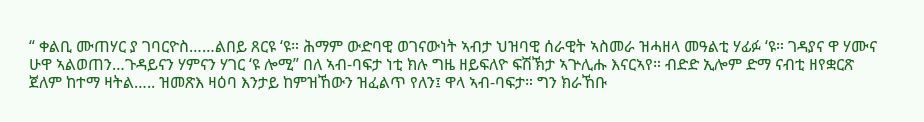“ ቀልቢ ሙጠሃር ያ ገባርዮስ……ልበይ ጸርዩ ‘ዩ። ሕማም ውድባዊ ወገናውነት ኣብታ ህዝባዊ ሰራዊት ኣስመራ ዝሓዘላ መዓልቲ ሃፊፉ ‘ዩ። ገዳያና ዋ ሃሙና ሁዋ ኣልወጠን…ጉዳይናን ሃምናን ሃገር ‘ዩ ሎሚ” በለ ኣብ-ባፍታ ነቲ ክሉ ግዜ ዘይፍለዮ ፍሽኽታ ኣጕሊሑ እናርኣየ። ብድድ ኢሎም ድማ ናብቲ ዘየቋርጽ ጀለም ከተማ ዛትል….. ዝመጽእ ዛዕባ እንታይ ከምዝኸውን ዝፈልጥ የለን፤ ዋላ ኣብ-ባፍታ። ግን ክራኸቡ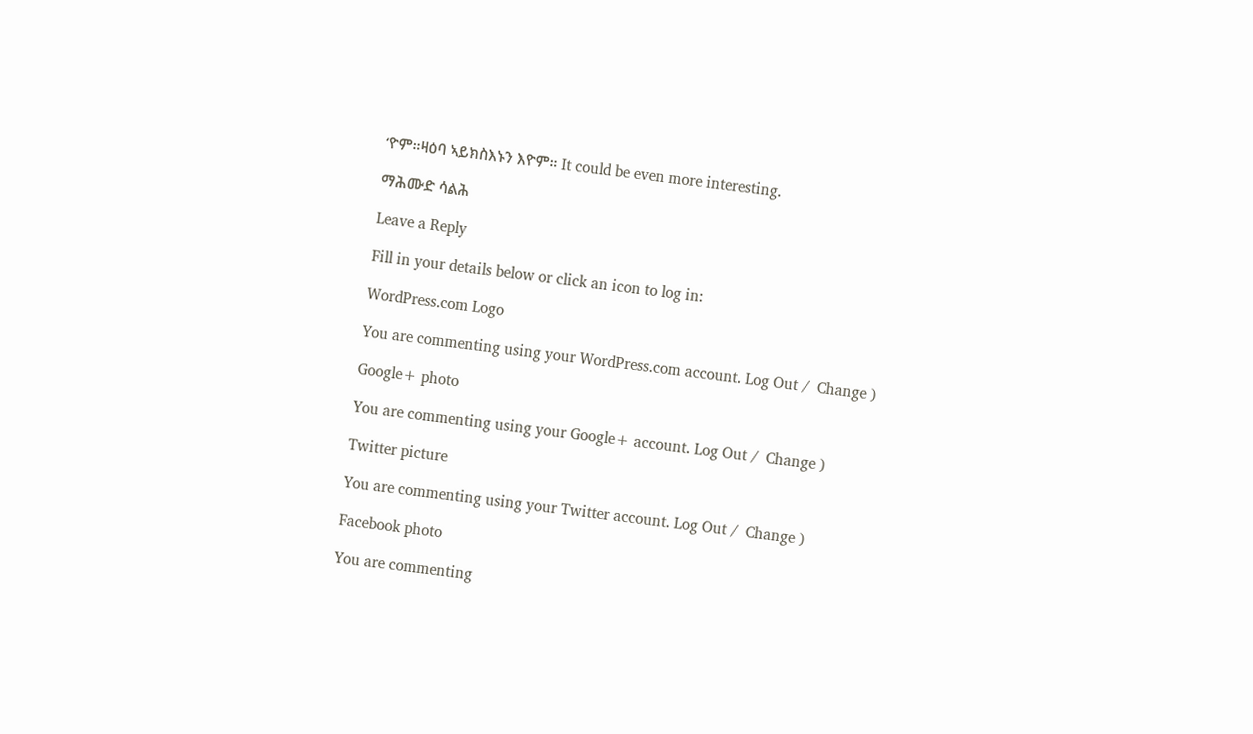‘ዮም።ዛዕባ ኣይክስእኑን እዮም። It could be even more interesting.

ማሕሙድ ሳልሕ

Leave a Reply

Fill in your details below or click an icon to log in:

WordPress.com Logo

You are commenting using your WordPress.com account. Log Out /  Change )

Google+ photo

You are commenting using your Google+ account. Log Out /  Change )

Twitter picture

You are commenting using your Twitter account. Log Out /  Change )

Facebook photo

You are commenting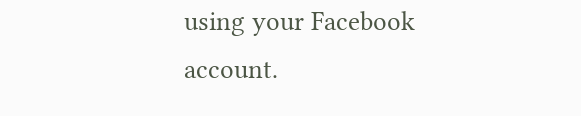using your Facebook account.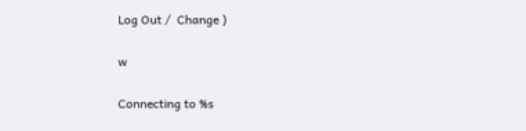Log Out /  Change )

w

Connecting to %s